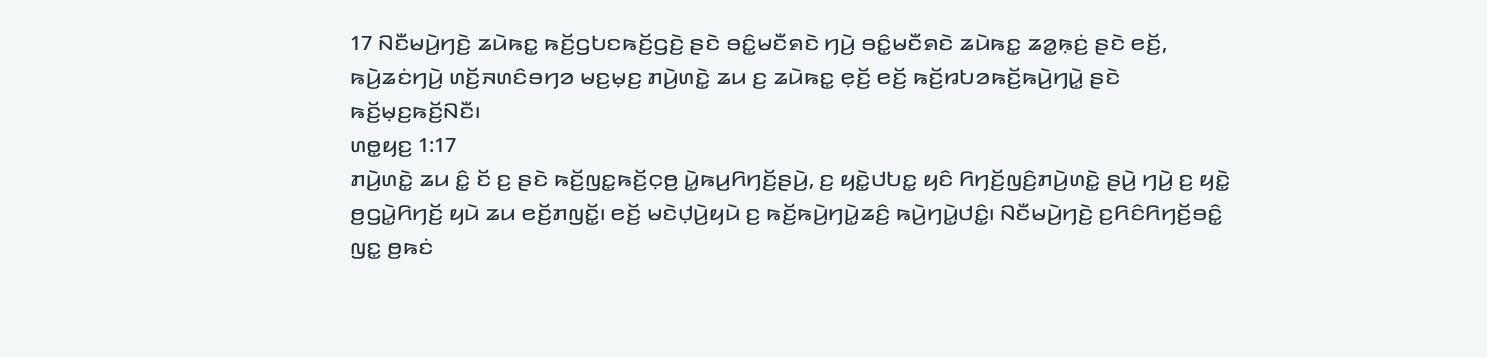17 ꤡꤢꤪꤗꤣꤧ꤬ꤚꤢꤧ꤬ ꤘꤣꤧꤒꤢ꤭ ꤒꤢꤩ꤬ꤞꤝꤢꤒꤢꤩ꤬ꤞꤢꤧ꤬ ꤔꤢꤧ ꤋꤢꤨ꤭ꤗꤢꤪꤎꤢꤧ ꤚꤣꤧ꤬ ꤋꤢꤨ꤭ꤗꤢꤪꤎꤢꤧ ꤘꤣꤧꤒꤢ꤭ ꤘꤤ꤭ꤒ꤫ꤢꤦ꤬ ꤔꤢꤧ ꤕꤢꤩ꤬, ꤒꤣꤧ꤬ꤘꤢꤦꤚꤣꤧ꤬ ꤛꤢꤩ꤬ꤏꤛꤢꤨꤋꤚꤤ ꤗꤢ꤬ꤗ꤫ꤢ꤬ ꤊꤣꤧ꤬ꤛꤢꤧ꤭ ꤘꤣ ꤢ꤬ ꤘꤣꤧꤒꤢ꤭ ꤕ꤫ꤢꤩ꤬ ꤕꤢꤩ꤬ ꤒꤢꤩ꤬ꤙꤝꤤꤒꤢꤩ꤬ꤒꤣꤧ꤬ꤚꤣꤧ꤭ ꤔꤢꤧ ꤒꤢꤩ꤬ꤗ꤫ꤢ꤬ꤒꤢꤩ꤬ꤡꤢꤪ꤯
ꤛꤥ꤭ꤟꤢ꤬ 1:17
ꤊꤣꤧ꤬ꤛꤢꤧ꤭ ꤘꤣ ꤢꤨ꤭ ꤢꤩ ꤢ꤬ ꤔꤢꤧ ꤒꤢꤩ꤬ꤜꤢ꤭ꤒꤢꤩ꤬ꤍ꤫ꤥ꤬ ꤣꤧ꤭ꤒꤣ꤬ꤖꤚꤢꤩ꤬ꤔꤣꤧ꤬, ꤢ꤬ ꤟꤢꤧ꤭ꤓꤝꤢ꤭ ꤟꤢꤨ ꤖꤚꤢꤩ꤬ꤜꤢꤨ꤬ꤊꤣꤧ꤬ꤛꤢꤧ꤭ ꤔꤣꤧ꤬ ꤚꤣꤧ꤬ ꤢ꤬ ꤟꤢꤧ꤭ ꤥ꤬ꤞꤣꤧ꤭ꤖꤚꤢꤩ꤬ ꤟꤣꤧ ꤘꤣ ꤕꤢꤩ꤬ꤊꤜꤢꤩ꤭꤯ ꤕꤢꤩ꤬ ꤗꤢꤧꤓ꤫ꤣꤧ꤬ꤟꤣꤧ ꤢ꤬ ꤒꤢꤩ꤬ꤒꤣꤧ꤬ꤚꤣꤧ꤭ꤘꤢꤨ꤬ ꤒꤣꤧ꤬ꤚꤣꤧ꤭ꤓꤢꤨ꤭꤯ ꤡꤢꤪꤗꤣꤧ꤬ꤚꤢꤧ꤬ ꤢ꤬ꤖꤢꤨꤖꤚꤢꤩ꤬ꤋꤢꤨ꤭ ꤜꤢ꤭ ꤥ꤬ꤒꤢꤦ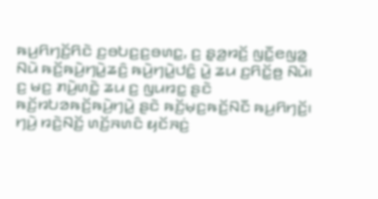ꤒꤣ꤬ꤖꤚꤢꤩ꤬ꤖꤢꤧ ꤢ꤬ꤋꤝꤢ꤬ꤢ꤬ꤋꤛꤢ꤭, ꤢ꤬ ꤔ꤫ꤤ꤬ꤙꤢꤩ꤬ ꤜꤢꤪ꤭ꤕꤜꤤ꤭ ꤡꤣꤧ ꤒꤢꤩ꤬ꤒꤣꤧ꤬ꤚꤣꤧ꤭ꤘꤢꤨ꤬ ꤒꤣꤧ꤬ꤚꤣꤧ꤭ꤓꤢꤨ꤭ ꤣꤧ꤭ ꤘꤣ ꤢ꤬ꤖꤢꤩ꤭ꤥ꤬ ꤡꤣꤧ꤯ ꤢ꤬ ꤗꤢ꤬ ꤊꤣꤧ꤬ꤛꤢꤧ꤭ ꤘꤣ ꤢ꤬ ꤜꤣꤙꤢ꤭ ꤔꤢꤧ ꤒꤢꤩ꤬ꤙꤝꤤꤒꤢꤩ꤬ꤒꤣꤧ꤬ꤚꤣꤧ꤭ ꤔꤢꤧ ꤒꤢꤩ꤬ꤗ꤫ꤢ꤬ꤒꤢꤩ꤬ꤡꤢꤪ ꤒꤣ꤬ꤖꤚꤢꤩ꤬꤯
ꤚꤣꤧ꤬ ꤙꤢꤧ꤬ꤡꤢꤩ꤬ ꤛꤢꤩ꤬ꤏꤛꤢꤨ ꤟꤢꤩꤏꤢꤦ꤬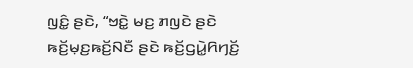ꤜꤢꤨ꤭ ꤔꤢꤧ, “ꤠꤢꤧ꤭ ꤗꤢ꤬ ꤊꤜꤢꤧ ꤔꤢꤧ ꤒꤢꤩ꤬ꤗ꤫ꤢ꤬ꤒꤢꤩ꤬ꤡꤢꤪ ꤔꤢꤧ ꤒꤢꤩ꤬ꤞꤣꤧ꤭ꤖꤚꤢꤩ꤬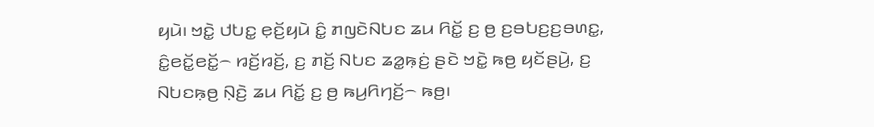ꤟꤣꤧ꤯ ꤠꤢꤧ꤭ ꤓꤝꤢ꤭ ꤕ꤫ꤢꤩ꤬ꤟꤣꤧ ꤢꤨ꤭ ꤊꤜꤢꤧꤡꤝꤢ ꤘꤣ ꤖꤢꤩ꤭ ꤢ꤬ ꤥ꤬ ꤢ꤬ꤋꤝꤢ꤬ꤢ꤬ꤋꤛꤢ꤭, ꤢꤨ꤭ꤕꤢꤩ꤭ꤕꤢꤩ꤭꤮ ꤙꤢꤩ꤬ꤙꤢꤩ꤬, ꤢ꤬ ꤊꤢꤩ꤬ ꤡꤝꤢ ꤘꤤ꤭ꤒ꤫ꤢꤦ꤬ ꤔꤢꤧ ꤠꤢꤧ꤭ ꤒꤥ꤬ ꤟꤢꤩꤔꤣꤧ꤬, ꤢ꤬ ꤡꤝꤢꤒ꤫ꤥ꤬ ꤡ꤫ꤢꤧ꤬ ꤘꤣ ꤖꤢꤩ꤭ ꤢ꤬ ꤥ꤬ ꤒꤣ꤬ꤖꤚꤢꤩ꤬꤮ ꤒꤥ꤬꤯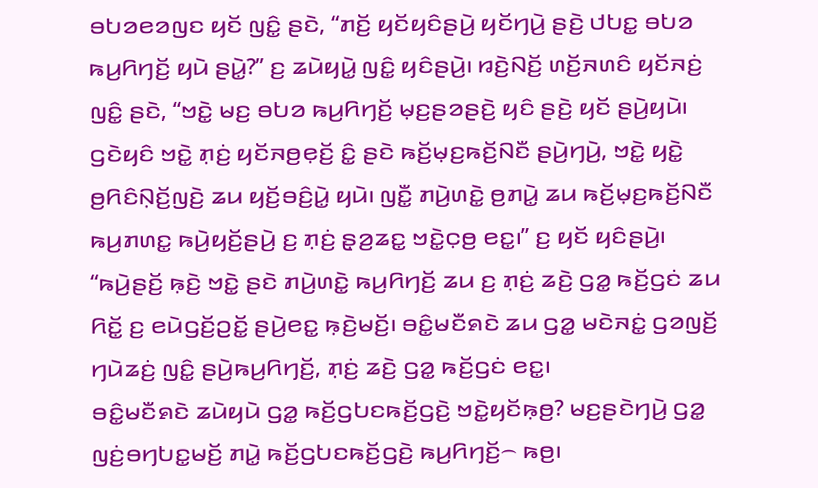ꤋꤝꤤꤕꤤꤜꤢ ꤟꤢꤩ ꤜꤢꤨ꤭ ꤔꤢꤧ, “ꤊꤢꤩ꤬ ꤟꤢꤩꤟꤢꤨꤔꤣꤧ꤬ ꤟꤢꤩꤚꤣꤧ꤬ ꤔꤢꤧ꤬ ꤓꤝꤢ꤭ ꤋꤝꤤ ꤒꤣ꤬ꤖꤚꤢꤩ꤬ ꤟꤣꤧ ꤔꤣꤧ꤭?” ꤢ꤬ ꤘꤣꤧꤟꤣꤧ꤭ ꤜꤢꤨ꤭ ꤟꤢꤨꤔꤣꤧ꤬꤯ ꤙꤢꤧ꤬ꤡꤢꤩ꤬ ꤛꤢꤩ꤬ꤏꤛꤢꤨ ꤟꤢꤩꤏꤢꤦ꤬ ꤜꤢꤨ꤭ ꤔꤢꤧ, “ꤠꤢꤧ꤭ ꤗꤢ꤬ ꤋꤝꤤ ꤒꤣ꤬ꤖꤚꤢꤩ꤬ ꤗ꤫ꤢ꤬ꤔꤤꤔꤢꤧ꤬ ꤟꤢꤨ ꤔꤢꤧ꤬ ꤟꤢꤩ ꤔꤣꤧ꤬ꤟꤣꤧ꤯ ꤞꤢꤧꤟꤢꤨ ꤠꤢꤧ꤭ ꤊ꤫ꤢꤦ꤬ ꤟꤢꤩꤏꤥ꤬ꤕ꤫ꤢꤩ꤬ ꤢꤨ꤭ ꤔꤢꤧ ꤒꤢꤩ꤬ꤗ꤫ꤢ꤬ꤒꤢꤩ꤬ꤡꤢꤪ ꤔꤣꤧ꤬ꤚꤣꤧ꤬, ꤠꤢꤧ꤭ ꤟꤢꤧ꤭ ꤥ꤬ꤖꤢꤨꤡ꤫ꤢꤩ꤬ꤜꤢꤧ꤬ ꤘꤣ ꤟꤢꤩ꤬ꤋꤢꤨ꤬ꤣꤧ꤭ ꤟꤣꤧ꤯ ꤜꤢꤪ꤭ ꤊꤣꤧ꤬ꤛꤢꤧ꤭ ꤥ꤬ꤊꤣꤧ꤭ ꤘꤣ ꤒꤢꤩ꤬ꤗ꤫ꤢ꤬ꤒꤢꤩ꤬ꤡꤢꤪ ꤒꤣ꤬ꤊꤛꤢ꤭ ꤒꤣꤧ꤬ꤟꤢꤩ꤬ꤔꤣꤧ꤬ ꤢ꤬ ꤊ꤫ꤢꤦ꤬ ꤔ꤫ꤤ꤬ꤘꤢ꤭ ꤠꤢꤧ꤭ꤍ꤫ꤥ꤬ ꤕꤢ꤭꤯” ꤢ꤬ ꤟꤢꤩ ꤟꤢꤨꤔꤣꤧ꤬꤯
“ꤒꤣꤧ꤬ꤔꤢꤩ꤬ ꤒ꤫ꤢꤧ꤬ ꤠꤢꤧ꤭ ꤔꤢꤧ ꤊꤣꤧ꤬ꤛꤢꤧ꤭ ꤒꤣ꤬ꤖꤚꤢꤩ꤬ ꤘꤣ ꤢ꤬ ꤊ꤫ꤢꤦ꤬ ꤘꤢꤧ꤬ ꤞꤤ꤭ ꤒꤢꤩ꤬ꤞꤢꤦ ꤘꤣ ꤖꤢꤩ꤭ ꤢ꤬ ꤕꤣꤧꤞꤢꤩ꤬ꤑꤢꤩ꤭ ꤔꤣꤧ꤬ꤕꤢ꤭ ꤒ꤫ꤢꤧ꤬ꤗꤢꤩ꤬꤯ ꤋꤢꤨ꤭ꤗꤢꤪꤎꤢꤧ ꤘꤣ ꤞꤤ꤭ ꤗꤢꤧꤏꤢꤦ꤭ ꤞꤤꤜꤢꤩ꤬ ꤚꤣꤧꤘꤢꤦ꤬ ꤜꤢꤨ꤭ ꤔꤣꤧ꤬ꤒꤣ꤬ꤖꤚꤢꤩ꤬, ꤊ꤫ꤢꤦ꤬ ꤘꤢꤧ꤬ ꤞꤤ꤭ ꤒꤢꤩ꤬ꤞꤢꤦ ꤕꤢ꤭꤯
ꤋꤢꤨ꤭ꤗꤢꤪꤎꤢꤧ ꤘꤣꤧꤟꤣꤧ ꤞꤤ꤭ ꤒꤢꤩ꤬ꤞꤝꤢꤒꤢꤩ꤬ꤞꤢꤧ꤬ ꤠꤢꤧ꤭ꤟꤢꤩꤒ꤫ꤥ꤬? ꤗꤢ꤬ꤔꤢꤧꤚꤣꤧ꤬ ꤞꤤ꤭ ꤜꤢꤦ꤬ꤋꤚꤝꤢ꤭ꤗꤢꤩ꤬ ꤊꤣꤧ꤭ ꤒꤢꤩ꤬ꤞꤝꤢꤒꤢꤩ꤬ꤞꤢꤧ꤬ ꤒꤣ꤬ꤖꤚꤢꤩ꤬꤮ ꤒꤥ꤬꤯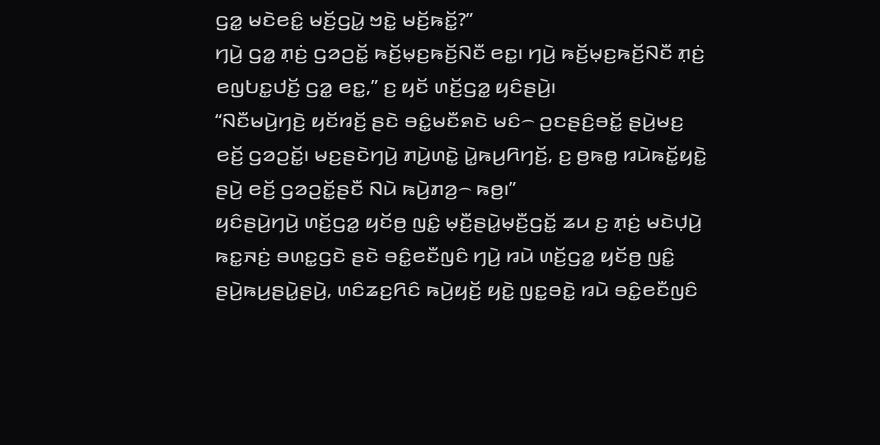ꤞꤤ꤭ ꤗꤢꤧꤕꤢꤨ꤭ ꤗꤢꤩ꤬ꤞꤣꤧ꤭ ꤠꤢꤧ꤭ ꤗꤢꤩ꤬ꤒꤢꤩ꤭?”
ꤚꤣꤧ꤬ ꤞꤤ꤭ ꤊ꤫ꤢꤦ꤬ ꤞꤤꤑꤢꤩ꤭ ꤒꤢꤩ꤬ꤗ꤫ꤢ꤬ꤒꤢꤩ꤬ꤡꤢꤪ ꤕꤢ꤭꤯ ꤚꤣꤧ꤬ ꤒꤢꤩ꤬ꤗ꤫ꤢ꤬ꤒꤢꤩ꤬ꤡꤢꤪ ꤊ꤫ꤢꤦ꤬ ꤕꤜꤝꤢ꤭ꤓꤢꤩ꤬ ꤞꤤ꤭ ꤕꤢ꤭,” ꤢ꤬ ꤟꤢꤩ ꤛꤢꤩ꤬ꤞꤤ꤭ ꤟꤢꤨꤔꤣꤧ꤬꤯
“ꤡꤢꤪꤗꤣꤧ꤬ꤚꤢꤧ꤬ ꤟꤢꤩꤙꤢꤩ꤬ ꤔꤢꤧ ꤋꤢꤨ꤭ꤗꤢꤪꤎꤢꤧ ꤗꤢꤨ꤮ ꤑꤢꤔꤢꤨ꤬ꤋꤢꤩ꤭ ꤔꤣꤧ꤬ꤗꤢ꤬ ꤕꤢꤩ꤬ ꤞꤤꤑꤢꤩ꤭꤯ ꤗꤢ꤬ꤔꤢꤧꤚꤣꤧ꤬ ꤊꤣꤧ꤬ꤛꤢꤧ꤭ ꤣꤧ꤭ꤒꤣ꤬ꤖꤚꤢꤩ꤬, ꤢ꤬ ꤥ꤬ꤒꤥ꤭ ꤙꤣꤧꤒꤢꤩ꤭ꤟꤢꤧ꤭ ꤔꤣꤧ꤬ ꤕꤢꤩ꤬ ꤞꤤꤑꤢꤩ꤭ꤔꤢꤪ ꤡꤣꤧ ꤒꤣꤧ꤬ꤊꤤ꤬꤮ ꤒꤥ꤬꤯”
ꤟꤢꤨꤔꤣꤧ꤬ꤚꤣꤧ꤬ ꤛꤢꤩ꤬ꤞꤤ꤭ ꤟꤢꤩꤥ꤬ ꤜꤢꤨ꤭ ꤗ꤫ꤢꤪ꤬ꤔꤣꤧ꤭ꤗ꤫ꤢꤪ꤬ꤞꤢꤩ꤭ ꤘꤣ ꤢ꤬ ꤊ꤫ꤢꤦ꤬ ꤗꤢꤧꤓ꤫ꤣꤧ꤬ ꤒꤢ꤭ꤏꤢꤦ꤬ ꤋꤛꤢ꤭ꤞꤢꤧ ꤔꤢꤧ ꤋꤢꤨ꤭ꤕꤢꤪꤜꤢꤨ ꤚꤣꤧ꤬ ꤙꤣꤧ ꤛꤢꤩ꤬ꤞꤤ꤭ ꤟꤢꤩꤥ꤬ ꤜꤢꤨ꤭ ꤔꤣꤧ꤬ꤒꤣ꤬ꤔꤣꤧ꤭ꤔꤣꤧ꤬, ꤛꤢꤨꤘꤢ꤬ꤖꤢꤨ ꤒꤣꤧ꤬ꤟꤢꤩ꤬ ꤟꤢꤧ꤭ ꤜꤢ꤭ꤋꤢꤧ꤭ ꤙꤣꤧ ꤋꤢꤨ꤭ꤕꤢꤪꤜꤢꤨ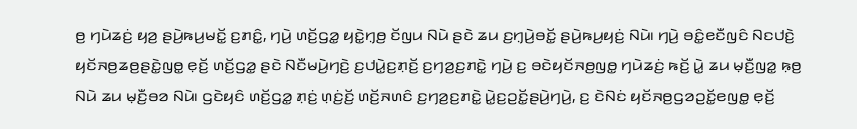ꤥ꤬ ꤚꤣꤧꤘꤢꤦ꤬ ꤟꤤ꤬ ꤔꤣꤧ꤬ꤒꤣ꤬ꤗꤢꤩ꤭ ꤢ꤬ꤊꤢꤨ꤭, ꤚꤣꤧ꤬ ꤛꤢꤩ꤬ꤞꤤ꤭ ꤟꤢꤧ꤭ꤚ꤫ꤥ꤬ ꤢꤩꤜꤣ ꤡꤣꤧ ꤔꤢꤧ ꤘꤣ ꤢ꤬ꤚ꤫ꤣꤧ꤬ꤋꤢꤩ꤭ ꤔꤣꤧ꤬ꤒꤣ꤬ꤟꤢꤦ꤬ ꤡꤣꤧ꤯ ꤚꤣꤧ꤬ ꤋꤢꤨ꤭ꤕꤢꤪꤜꤢꤨ ꤡꤢꤓꤢꤧ꤬ ꤟꤢꤩꤏꤥ꤬ꤘꤥ꤬ꤔꤢꤧ꤭ꤜꤥ꤭ ꤕ꤫ꤢꤩ꤬ ꤛꤢꤩ꤬ꤞꤤ꤭ ꤔꤢꤧ ꤡꤢꤪꤗꤣꤧ꤬ꤚꤢꤧ꤬ ꤢ꤬ꤓꤣꤧ꤭ꤢ꤬ꤊ꤫ꤢꤩ꤬ ꤢ꤬ꤚꤤ꤬ꤢ꤬ꤊꤢꤧ꤭ ꤚꤣꤧ꤬ ꤢ꤬ ꤋꤢꤧꤟꤢꤩꤏꤥ꤬ꤜꤥ꤭ ꤚꤣꤧꤘꤢꤦ꤬ ꤒꤢꤩ꤬ ꤣꤧ꤭ ꤘꤣ ꤗ꤫ꤢꤪ꤬ꤜꤤ꤭ ꤒ꤫ꤥ꤬ ꤡꤣꤧ ꤘꤣ ꤗ꤫ꤢꤪ꤬ꤋꤤ ꤡꤣꤧ꤯ ꤞꤢꤧꤟꤢꤨ ꤛꤢꤩ꤬ꤞꤤ꤭ ꤊ꤫ꤢꤦ꤬ ꤛ꤫ꤢꤦ꤬ꤢꤩ꤬ ꤛꤢꤩ꤬ꤏꤛꤢꤨ ꤢ꤬ꤚꤤ꤬ꤢ꤬ꤊꤢꤧ꤭ ꤣꤧ꤭ꤢ꤬ꤑꤢꤩ꤭ꤔꤣꤧ꤬ꤚꤣꤧ꤬, ꤢ꤬ ꤢꤧꤡꤢꤦ ꤟꤢꤩꤏꤥ꤬ꤞꤤꤑꤢꤩ꤭ꤕꤜꤥ꤭ ꤕ꤫ꤢꤩ꤬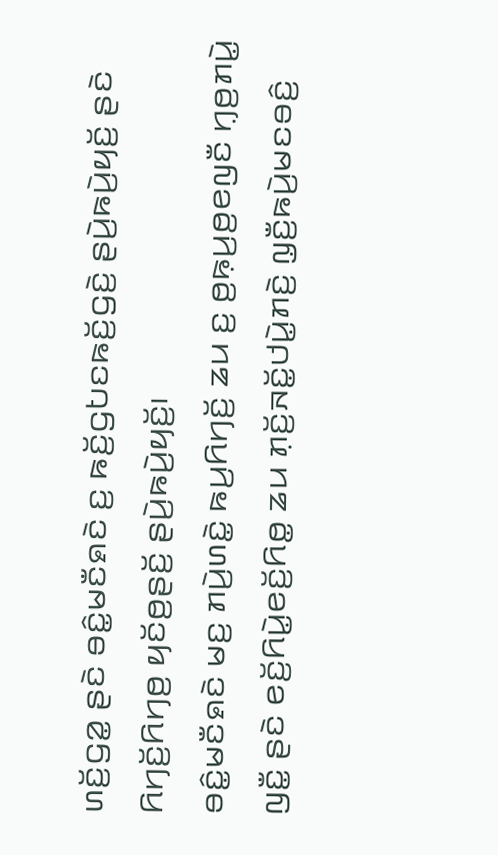ꤛꤢꤩ꤬ꤞꤤ꤭ ꤔꤢꤧ ꤋꤢꤨ꤭ꤗꤢꤪꤎꤢꤧ ꤢ꤬ ꤒꤢꤩ꤬ꤞꤝꤢꤒꤢꤩ꤬ꤞꤢꤧ꤬ ꤔꤣꤧ꤬ꤒꤣꤧ꤬ꤟꤢꤩ꤬ ꤔꤢꤧ ꤖꤚꤢꤩ꤬ꤖꤚꤥ꤬ ꤟꤢꤩꤥ꤬ꤔꤢꤩ꤬ ꤔꤣꤧ꤬ꤒꤣꤧ꤬ꤟꤢꤩ꤬꤯
ꤋꤢꤨ꤭ꤗꤢꤪꤎꤢꤧ ꤗꤢ꤬ ꤊꤣꤧ꤬ꤛꤢꤧ꤭ ꤒꤣ꤬ꤖꤚꤢꤩ꤬ ꤘꤣ ꤢ꤬ ꤥ꤬ꤒ꤫ꤣ꤬ꤥ꤬ꤕꤜꤢꤪ ꤚ꤫ꤥ꤬ꤊꤣꤧ꤭ ꤜꤢꤪ꤭ ꤔꤢꤧ ꤕꤢꤩ꤬ꤖꤣꤧ꤭ꤕꤢꤩ꤬ꤖꤥ꤭ ꤘꤣ ꤊ꤫ꤢꤩ꤬ꤏꤢꤩ꤭ꤓꤣꤧ꤭ꤊꤢꤧ꤬ ꤜ꤫ꤢꤪ꤬ꤒꤣꤧ꤬ꤗꤢꤋꤢꤨ꤬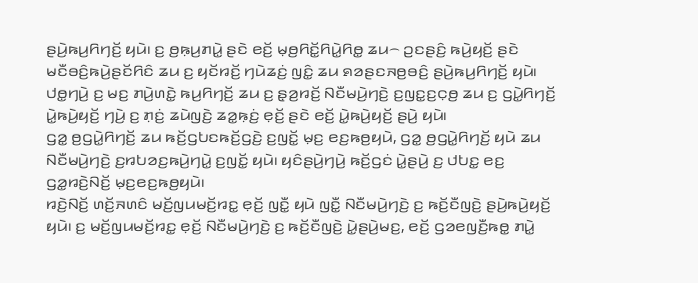ꤔꤣꤧ꤬ꤒꤣ꤬ꤖꤚꤢꤩ꤬ ꤟꤣꤧ꤯ ꤢ꤬ ꤥ꤬ꤒ꤫ꤣ꤬ꤊꤣꤧ꤭ ꤔꤢꤧ ꤕꤢꤩ꤬ ꤗ꤫ꤥ꤬ꤖꤢꤩ꤭ꤖꤣꤧ꤭ꤖꤥ꤭ ꤘꤣ꤮ ꤑꤢꤔꤢꤨ꤬ ꤒꤣꤧ꤬ꤟꤢꤩ꤬ ꤔꤢꤧ ꤗꤢꤪꤋꤢꤨ꤬ꤒꤣꤧ꤬ꤔꤢꤩꤖꤢꤨ ꤘꤣ ꤢ꤬ ꤟꤢꤩꤙꤢꤩ꤬ ꤚꤣꤧꤘꤢꤦ꤬ ꤜꤢꤨ꤭ ꤘꤣ ꤎꤤꤔꤢꤏꤥ꤬ꤋꤢꤨ꤬ ꤔꤣꤧ꤬ꤒꤣ꤬ꤖꤚꤢꤩ꤬ ꤟꤣꤧ꤯ ꤓꤥ꤭ꤚꤣꤧ꤬ ꤢ꤬ ꤗꤢ꤬ ꤊꤣꤧ꤬ꤛꤢꤧ꤭ ꤒꤣ꤬ꤖꤚꤢꤩ꤬ ꤘꤣ ꤢ꤬ ꤔ꤫ꤤ꤬ꤙꤢꤩ꤬ ꤡꤢꤪꤗꤣꤧ꤬ꤚꤢꤧ꤬ ꤢ꤬ꤜꤢ꤭ꤢ꤬ꤍ꤫ꤥ꤬ ꤘꤣ ꤢ꤬ ꤞꤣꤧ꤭ꤖꤚꤢꤩ꤬ ꤣꤧ꤭ꤒꤣꤧ꤬ꤟꤢꤩ꤬ ꤚꤣꤧ꤬ ꤢ꤬ ꤊ꤫ꤢꤦ꤬ ꤘꤣꤧꤜꤢꤧ꤬ ꤘꤤ꤭ꤒ꤫ꤢꤦ꤬ ꤕ꤫ꤢꤩ꤬ ꤔꤢꤧ ꤕꤢꤩ꤬ ꤣꤧ꤭ꤒꤣꤧ꤬ꤟꤢꤩ꤬ ꤔꤣꤧ꤬ ꤟꤣꤧ꤯
ꤞꤤ꤭ ꤥ꤬ꤞꤣꤧ꤭ꤖꤚꤢꤩ꤬ ꤘꤣ ꤒꤢꤩ꤬ꤞꤝꤢꤒꤢꤩ꤬ꤞꤢꤧ꤬ ꤢ꤬ꤜꤢꤩ꤭ ꤗ꤫ꤢ꤬ ꤕꤢ꤬ꤒꤥ꤬ꤟꤣꤧ, ꤞꤤ꤭ ꤥ꤬ꤞꤣꤧ꤭ꤖꤚꤢꤩ꤬ ꤟꤣꤧ ꤘꤣ ꤡꤢꤪꤗꤣꤧ꤬ꤚꤢꤧ꤬ ꤢ꤬ꤙꤝꤤꤢ꤬ꤒꤣꤧ꤬ꤚꤣꤧ꤭ ꤢ꤬ꤜꤢꤩ꤭ ꤟꤣꤧ꤯ ꤟꤢꤨꤔꤣꤧ꤬ꤚꤣꤧ꤬ ꤒꤢꤩ꤬ꤞꤢꤦ ꤣꤧ꤭ꤔꤣꤧ꤬ ꤢ꤬ ꤓꤝꤢ꤭ ꤕꤢ꤬ ꤞꤤ꤭ꤙꤢꤧ꤬ꤡꤢꤩ꤬ ꤗ꤫ꤢ꤬ꤕꤢ꤬ꤒꤥ꤬ꤟꤣꤧ꤯
ꤙꤢꤧ꤬ꤡꤢꤩ꤬ ꤛꤢꤩ꤬ꤏꤛꤢꤨ ꤗꤢꤩ꤬ꤜꤣꤗꤢꤩ꤬ꤙꤢ꤭ ꤕ꤫ꤢꤩ꤬ ꤜꤢꤪ꤭ ꤟꤣꤧ ꤜꤢꤪ꤭ ꤡꤢꤪꤗꤣꤧ꤬ꤚꤢꤧ꤬ ꤢ꤬ ꤒꤢꤩ꤬ꤢꤪꤜꤢꤧ꤬ ꤔꤣꤧ꤬ꤒꤣꤧ꤬ꤟꤢꤩ꤬ ꤟꤣꤧ꤯ ꤢ꤬ ꤗꤢꤩ꤬ꤜꤣꤗꤢꤩ꤬ꤙꤢ꤭ ꤕ꤫ꤢꤩ꤬ ꤡꤢꤪꤗꤣꤧ꤬ꤚꤢꤧ꤬ ꤢ꤬ ꤒꤢꤩ꤬ꤢꤪꤜꤢꤧ꤬ ꤣꤧ꤭ꤔꤣꤧ꤬ꤗꤢ꤬, ꤕꤢꤩ꤬ ꤞꤤꤕꤜꤢꤪ꤬ꤒꤥ꤭ ꤊꤣꤧ꤭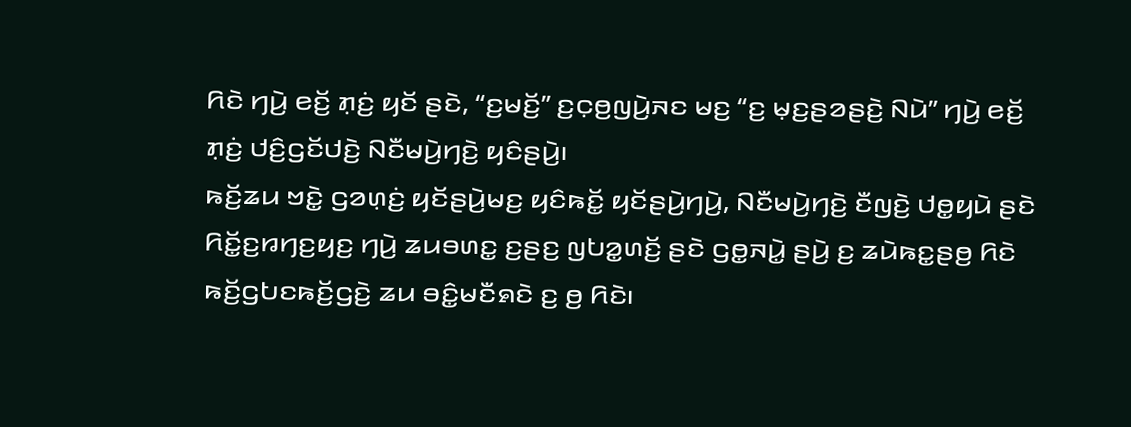ꤖꤢꤧ ꤚꤣꤧ꤬ ꤕꤢꤩ꤬ ꤊ꤫ꤢꤦ꤬ ꤟꤢꤩ ꤔꤢꤧ, “ꤢ꤬ꤗꤢꤩ꤬” ꤢ꤬ꤍ꤫ꤥ꤬ꤜꤣꤧ꤬ꤏꤢ ꤗꤢ꤬ “ꤢ꤬ ꤗ꤫ꤢ꤬ꤔꤤꤔꤢꤧ꤬ ꤡꤣꤧ” ꤚꤣꤧ꤬ ꤕꤢꤩ꤬ ꤊ꤫ꤢꤦ꤬ ꤓꤢꤨ꤬ꤞꤢꤩꤓꤢꤧ꤬ ꤡꤢꤪꤗꤣꤧ꤬ꤚꤢꤧ꤬ ꤟꤢꤨꤔꤣꤧ꤬꤯
ꤒꤢꤩ꤬ꤘꤣ ꤠꤢꤧ꤭ ꤞꤤꤛ꤫ꤢꤦ꤬ ꤟꤢꤩꤔꤣꤧ꤬ꤗꤢ꤬ ꤟꤢꤨꤒꤢꤩ꤭ ꤟꤢꤩꤔꤣꤧ꤬ꤚꤣꤧ꤬, ꤡꤢꤪꤗꤣꤧ꤬ꤚꤢꤧ꤬ ꤢꤪꤜꤢꤧ꤬ ꤓꤥ꤭ꤟꤣꤧ ꤔꤢꤧ ꤖꤢꤩ꤭ꤢ꤬ꤙꤚꤢ꤬ꤟꤢ꤬ ꤚꤣꤧ꤬ ꤘꤣꤋꤛꤢ꤭ ꤢ꤬ꤔꤢ꤬ ꤜꤝꤤ꤭ꤛꤢꤩ꤬ ꤔꤢꤧ ꤞꤥ꤭ꤏꤣꤧ꤭ ꤔꤣꤧ꤬ ꤢ꤬ ꤘꤣꤧꤒꤢ꤭ꤔꤥ꤬ ꤖꤢꤧ ꤒꤢꤩ꤬ꤞꤝꤢꤒꤢꤩ꤬ꤞꤢꤧ꤬ ꤘꤣ ꤋꤢꤨ꤭ꤗꤢꤪꤎꤢꤧ ꤢ꤬ ꤥ꤬ ꤖꤢꤧ꤯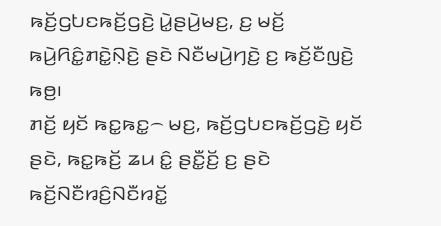ꤒꤢꤩ꤬ꤞꤝꤢꤒꤢꤩ꤬ꤞꤢꤧ꤬ ꤣꤧ꤭ꤔꤣꤧ꤬ꤗꤢ꤬, ꤢ꤬ ꤗꤢꤩ꤬ ꤒꤣꤧ꤬ꤖꤢꤨ꤭ꤊꤢꤧ꤭ꤡ꤫ꤢꤧ꤬ ꤔꤢꤧ ꤡꤢꤪꤗꤣꤧ꤬ꤚꤢꤧ꤬ ꤢ꤬ ꤒꤢꤩ꤬ꤢꤪꤜꤢꤧ꤬ ꤒꤥ꤬꤯
ꤊꤢꤩ꤬ ꤟꤢꤩ ꤒꤢ꤭ꤒꤢ꤭꤮ ꤗꤢ꤬, ꤒꤢꤩ꤬ꤞꤝꤢꤒꤢꤩ꤬ꤞꤢꤧ꤬ ꤟꤢꤩ ꤔꤢꤧ, ꤒꤢ꤭ꤒꤢꤩ꤬ ꤘꤣ ꤢꤨ꤭ ꤔꤢꤪ꤭ꤢꤩ꤬ ꤢ꤬ ꤔꤢꤧ ꤒꤢꤩ꤬ꤡꤢꤪꤙꤢꤨ꤬ꤡꤢꤪꤙꤢꤩ꤭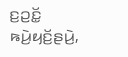ꤢ꤬ꤑꤢꤩ꤭ ꤒꤣꤧ꤬ꤟꤢꤩ꤬ꤔꤣꤧ꤬,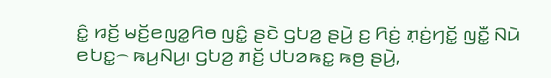ꤢꤨ꤭ ꤙꤢꤩ꤬ ꤗꤢꤩ꤬ꤕꤜꤤ꤭ꤖꤥ ꤜꤢꤨ꤭ ꤔꤢꤧ ꤞꤝꤤ꤬ ꤔꤣꤧ꤬ ꤢ꤬ ꤖꤢꤦ꤬ ꤊ꤫ꤢꤦ꤬ꤚꤢꤩ꤭ ꤜꤢꤪ꤭ ꤡꤣꤧ ꤕꤝꤢ꤭꤮ ꤒꤣ꤬ꤡꤣ꤬꤯ ꤞꤝꤤ꤬ ꤊꤢꤩ꤬ ꤓꤝꤤꤒꤢ꤭ ꤒꤥ꤬ ꤔꤣꤧ꤬,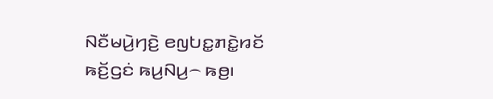ꤡꤢꤪꤗꤣꤧ꤬ꤚꤢꤧ꤬ ꤕꤜꤝꤢ꤭ꤊꤢꤧ꤭ꤙꤢꤩ ꤒꤢꤩ꤬ꤞꤢꤦ ꤒꤣ꤬ꤡꤣ꤬꤮ ꤒꤥ꤬꤯